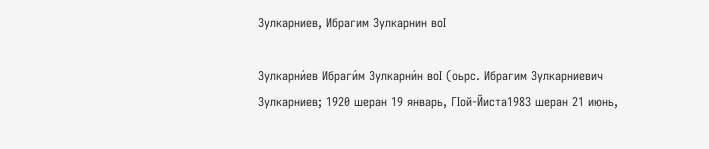Зулкарниев, Ибрагим Зулкарнин воӀ

Зулкарни́ев Ибраги́м Зулкарни́н воӀ (оьрс. Ибрагим Зулкарниевич Зулкарниев; 1920 шеран 19 январь, ГIой-Йиста1983 шеран 21 июнь,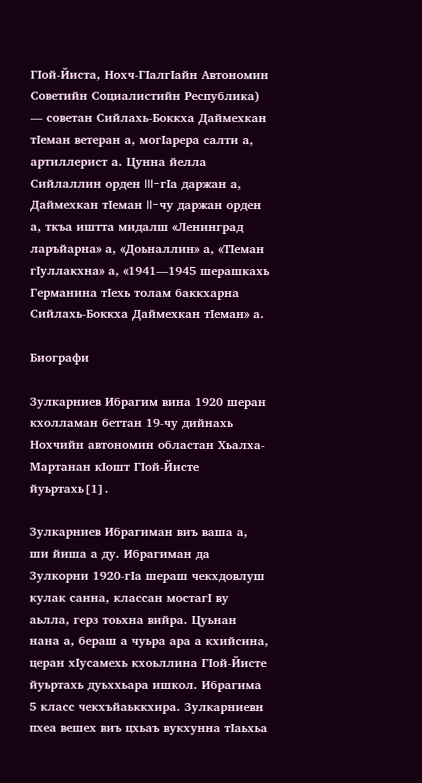ГIой-Йиста, Нохч-ГӀалгӀайн Автономин Советийн Социалистийн Республика) — советан Сийлахь-Боккха Даймехкан тӀеман ветеран а, могӀарера салти а, артиллерист а. Цунна йелла Сийлаллин орден III-гӀа даржан а, Даймехкан тӀеман II-чу даржан орден а, ткъа иштта мидалш «Ленинград ларъйарна» а, «Доьналлин» а, «ТӀеман гӀуллакхна» а, «1941—1945 шерашкахь Германина тӀехь толам баккхарна Сийлахь-Боккха Даймехкан тӀеман» а.

Биографи

Зулкарниев Ибрагим вина 1920 шеран кхолламан беттан 19-чу дийнахь Нохчийн автономин областан Хьалха-Мартанан кӀошт ГӀой-Йисте йуьртахь[1].

Зулкарниев Ибрагиман виъ ваша а, ши йиша а ду. Ибрагиман да Зулкорни 1920-гӀа шераш чекхдовлуш кулак санна, классан мостагӀ ву аьлла, герз тоьхна вийра. Цуьнан нана а, бераш а чуьра ара а кхийсина, церан хӀусамехь кхоьллина ГӀой-Йисте йуьртахь дуьххьара ишкол. Ибрагима 5 класс чекхъйаьккхира. Зулкарниевн пхеа вешех виъ цхьаъ вукхунна тӀаьхьа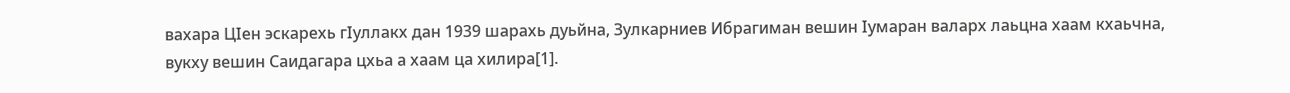вахара ЦӀен эскарехь гӀуллакх дан 1939 шарахь дуьйна, Зулкарниев Ибрагиман вешин Ӏумаран валарх лаьцна хаам кхаьчна, вукху вешин Саидагара цхьа а хаам ца хилира[1].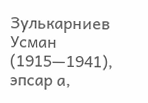Зулькарниев Усман (1915—1941), эпсар а,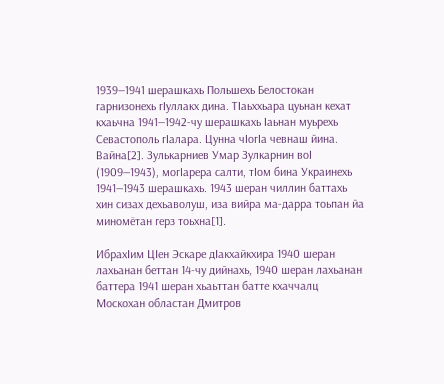1939—1941 шерашкахь Польшехь Белостокан гарнизонехь гӀуллакх дина. ТӀаьххьара цуьнан кехат кхаьчна 1941—1942-чу шерашкахь Ӏаьнан муьрехь Севастополь гӀалара. Цунна чӀогӀа чевнаш йина. Вайна[2]. Зулькарниев Умар Зулкарнин воӀ (1909—1943), могӀарера салти, тӀом бина Украинехь 1941—1943 шерашкахь. 1943 шеран чиллин баттахь хин сизах дехьаволуш, иза вийра ма-дарра тоьпан йа миномётан герз тоьхна[1].

ИбрахӀим ЦӀен Эскаре дӀакхайкхира 1940 шеран лахьанан беттан 14-чу дийнахь, 1940 шеран лахьанан баттера 1941 шеран хьаьттан батте кхаччалц Москохан областан Дмитров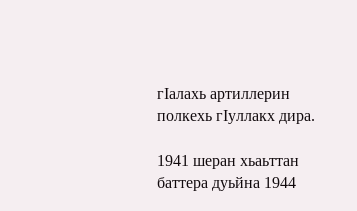гӀалахь артиллерин полкехь гӀуллакх дира.

1941 шеран хьаьттан баттера дуьйна 1944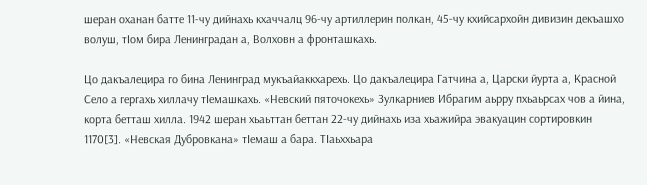шеран оханан батте 11-чу дийнахь кхаччалц 96-чу артиллерин полкан, 45-чу кхийсархойн дивизин декъашхо волуш, тӀом бира Ленинградан а, Волховн а фронташкахь.

Цо дакъалецира го бина Ленинград мукъайаккхарехь. Цо дакъалецира Гатчина а, Царски йурта а, Красной Село а гергахь хиллачу тӀемашкахь. «Невский пяточокехь» Зулкарниев Ибрагим аьрру пхьаьрсах чов а йина, корта бетташ хилла. 1942 шеран хьаьттан беттан 22-чу дийнахь иза хьажийра эвакуацин сортировкин 1170[3]. «Невская Дубровкана» тӀемаш а бара. ТӀаьххьара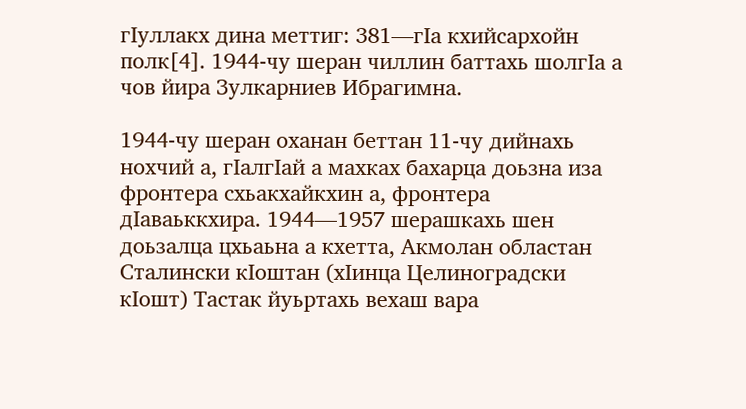гӀуллакх дина меттиг: 381—гӀа кхийсархойн полк[4]. 1944-чу шеран чиллин баттахь шолгӀа а чов йира Зулкарниев Ибрагимна.

1944-чу шеран оханан беттан 11-чу дийнахь нохчий а, гӀалгӀай а махках бахарца доьзна иза фронтера схьакхайкхин а, фронтера дӀаваьккхира. 1944—1957 шерашкахь шен доьзалца цхьаьна а кхетта, Акмолан областан Сталински кӀоштан (хӀинца Целиноградски кӀошт) Тастак йуьртахь вехаш вара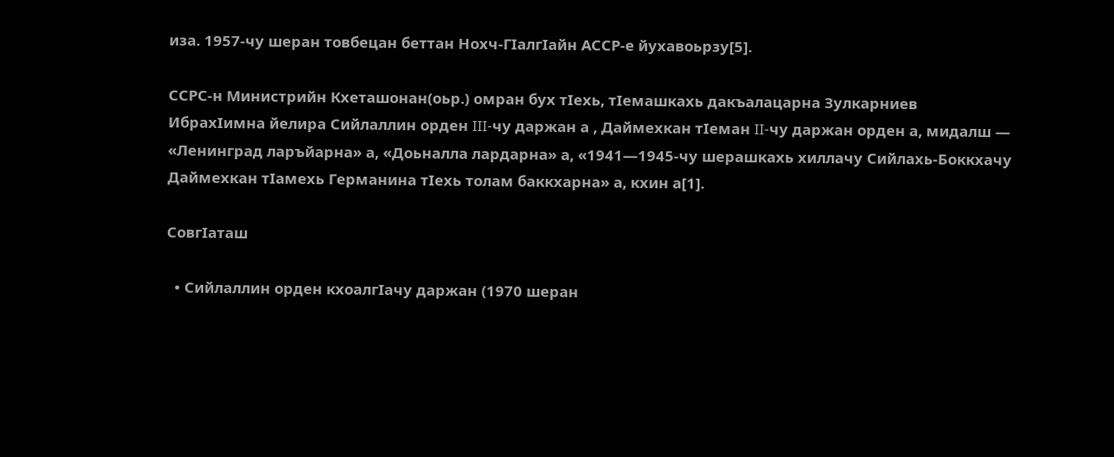иза. 1957-чу шеран товбецан беттан Нохч-ГӀалгӀайн АССР-е йухавоьрзу[5].

ССРС-н Министрийн Кхеташонан(оьр.) омран бух тӀехь, тӀемашкахь дакъалацарна Зулкарниев ИбрахӀимна йелира Сийлаллин орден III-чу даржан а , Даймехкан тӀеман II-чу даржан орден а, мидалш — «Ленинград ларъйарна» а, «Доьналла лардарна» а, «1941—1945-чу шерашкахь хиллачу Сийлахь-Боккхачу Даймехкан тӀамехь Германина тӀехь толам баккхарна» а, кхин а[1].

СовгӀаташ

  • Сийлаллин орден кхоалгӀачу даржан (1970 шеран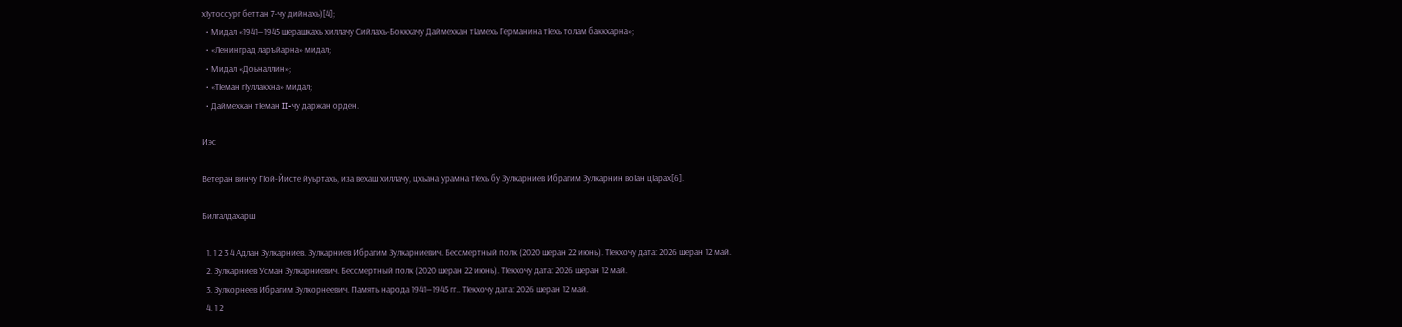хӀутоссург беттан 7-чу дийнахь)[4];
  • Мидал «1941—1945 шерашкахь хиллачу Сийлахь-Боккхачу Даймехкан тӀамехь Германина тӀехь толам баккхарна»;
  • «Ленинград ларъйарна» мидал;
  • Мидал «Доьналлин»;
  • «ТӀеман гӀуллакхна» мидал;
  • Даймехкан тӀеман II-чу даржан орден.

Иэс

Ветеран винчу ГӀой-Йисте йуьртахь, иза вехаш хиллачу, цхьана урамна тӀехь бу Зулкарниев Ибрагим Зулкарнин воӀан цӀарах[6].

Билгалдахарш

  1. 1 2 3 4 Адлан Зулкарниев. Зулкарниев Ибрагим Зулкарниевич. Бессмертный полк (2020 шеран 22 июнь). ТӀекхочу дата: 2026 шеран 12 май.
  2. Зулкарниев Усман Зулкарниевич. Бессмертный полк (2020 шеран 22 июнь). ТӀекхочу дата: 2026 шеран 12 май.
  3. Зулкорнеев Ибрагим Зулкорнеевич. Память народа 1941—1945 гг.. ТӀекхочу дата: 2026 шеран 12 май.
  4. 1 2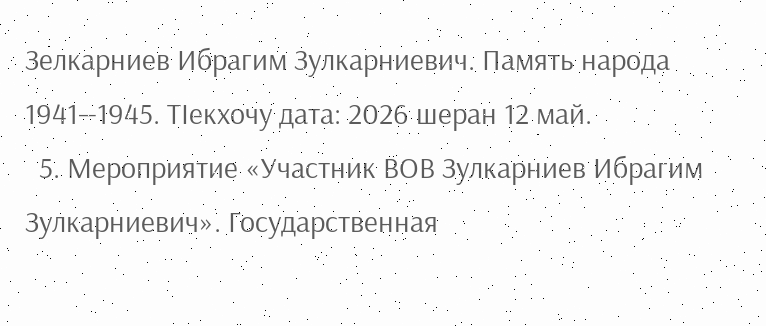Зелкарниев Ибрагим Зулкарниевич. Память народа 1941—1945. ТӀекхочу дата: 2026 шеран 12 май.
  5. Мероприятие «Участник ВОВ Зулкарниев Ибрагим Зулкарниевич». Государственная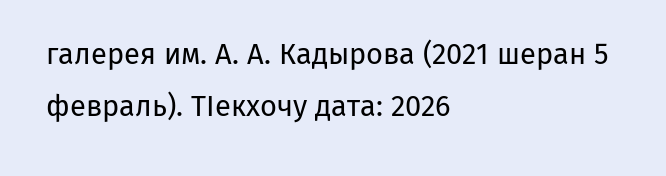галерея им. А. А. Кадырова (2021 шеран 5 февраль). ТӀекхочу дата: 2026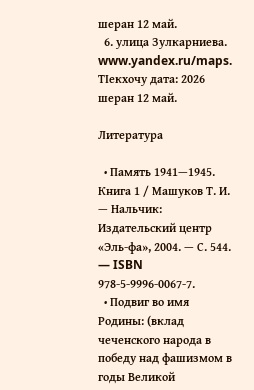шеран 12 май.
  6. улица Зулкарниева. www.yandex.ru/maps. ТӀекхочу дата: 2026 шеран 12 май.

Литература

  • Память 1941—1945. Книга 1 / Машуков Т. И. — Нальчик: Издательский центр «Эль-фа», 2004. — С. 544. — ISBN 978-5-9996-0067-7.
  • Подвиг во имя Родины: (вклад чеченского народа в победу над фашизмом в годы Великой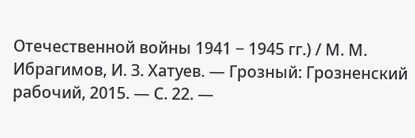Отечественной войны 1941 − 1945 гг.) / М. М. Ибрагимов, И. З. Хатуев. — Грозный: Грозненский рабочий, 2015. — С. 22. —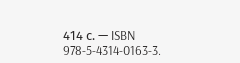414 с. — ISBN 978-5-4314-0163-3.